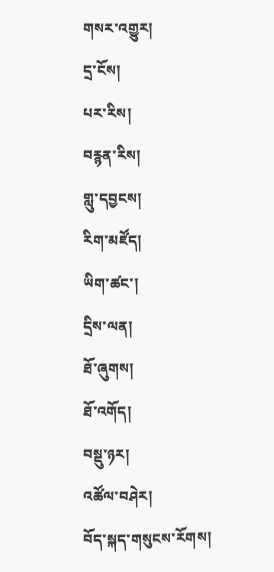གསར་འགྱུར།
དྲ་ངོས།
པར་རིས།
བརྙན་རིས།
གླུ་དབྱངས།
རིག་མཛོད།
ཡིག་ཚང་།
དྲིས་ལན།
ཐོ་ཞུགས།
ཐོ་འགོད།
བསྡུ་ཉར།
འཚོལ་བཤེར།
བོད་སྐད་གསུངས་རོགས།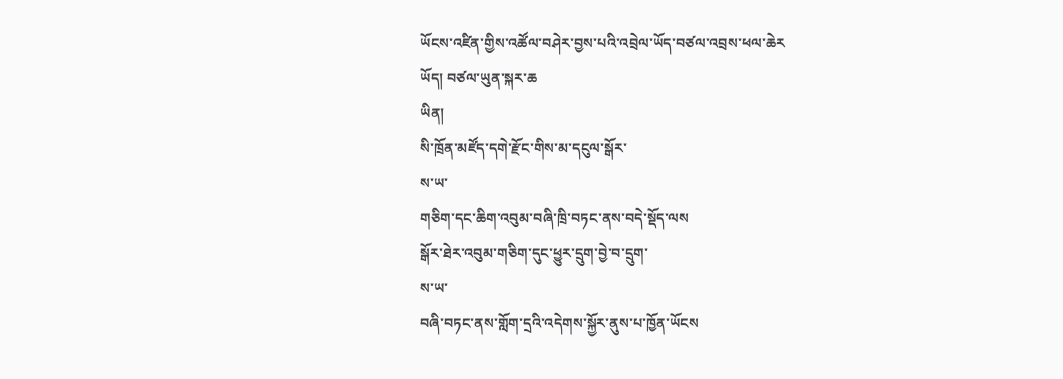ཡོངས་འཛིན་གྱིས་འཚོལ་བཤེར་བྱས་པའི་འབྲེལ་ཡོད་བཙལ་འབྲས་ཕལ་ཆེར
ཡོད། བཙལ་ཡུན་སྐར་ཆ
ཡིན།
སི་ཁྲོན་མཛོད་དགེ་རྫོང་གིས་མ་དངུལ་སྒོར་
ས་ཡ་
གཅིག་དང་ཆིག་འབུམ་བཞི་ཁྲི་བཏང་ནས་བདེ་སྡོད་ལས
སྒོར་ཐེར་འབུམ་གཅིག་དུང་ཕྱུར་དྲུག་བྱེ་བ་དྲུག་
ས་ཡ་
བཞི་བཏང་ནས་གློག་དྲའི་འདེགས་སྐྱོར་ནུས་པ་ཁྱོན་ཡོངས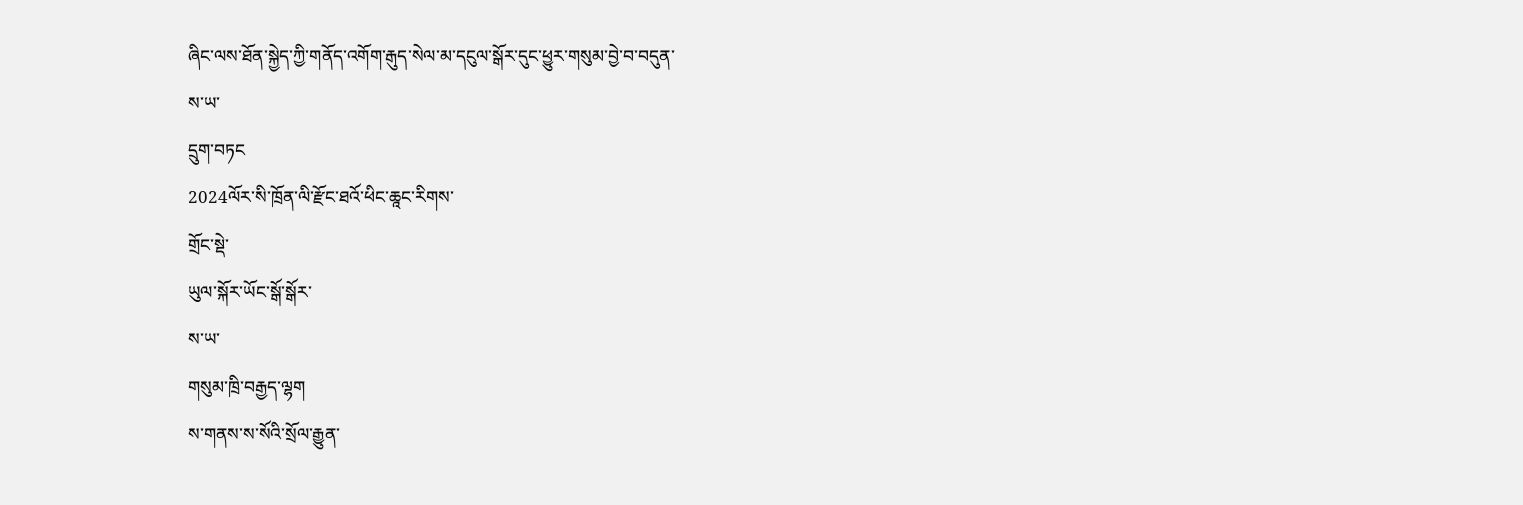ཞིང་ལས་ཐོན་སྐྱེད་ཀྱི་གནོད་འགོག་རྒུད་སེལ་མ་དངུལ་སྒོར་དུང་ཕྱུར་གསུམ་བྱེ་བ་བདུན་
ས་ཡ་
དྲུག་བཏང
2024ལོར་སི་ཁྲོན་ལི་རྫོང་ཐའོ་ཕིང་ཆཱང་རིགས་
གྲོང་སྡེ་
ཡུལ་སྐོར་ཡོང་སྒོ་སྒོར་
ས་ཡ་
གསུམ་ཁྲི་བརྒྱད་ལྷག
ས་གནས་ས་སོའི་སྲོལ་རྒྱུན་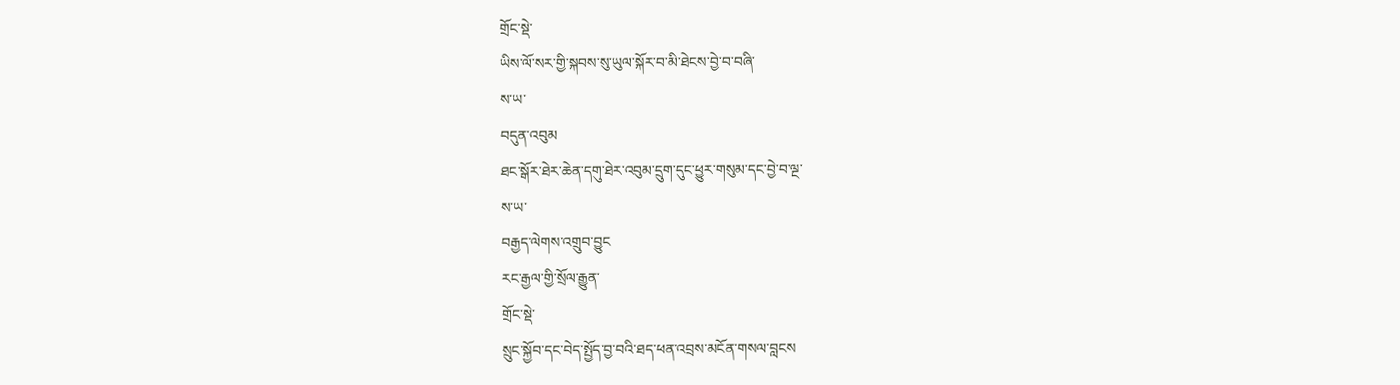གྲོང་སྡེ་
ཡིས་ལོ་སར་གྱི་སྐབས་སུ་ཡུལ་སྐོར་བ་མི་ཐེངས་བྱེ་བ་བཞི་
ས་ཡ་
བདུན་འབུམ
ཐང་སྒོར་ཐེར་ཆེན་དགུ་ཐེར་འབུམ་དྲུག་དུང་ཕྱུར་གསུམ་དང་བྱེ་བ་ལྔ་
ས་ཡ་
བརྒྱད་ལེགས་འགྲུབ་བྱུང
རང་རྒྱལ་གྱི་སྲོལ་རྒྱུན་
གྲོང་སྡེ་
སྲུང་སྐྱོབ་དང་བེད་སྤྱོད་བྱ་བའི་ཐད་ཕན་འབྲས་མངོན་གསལ་བླངས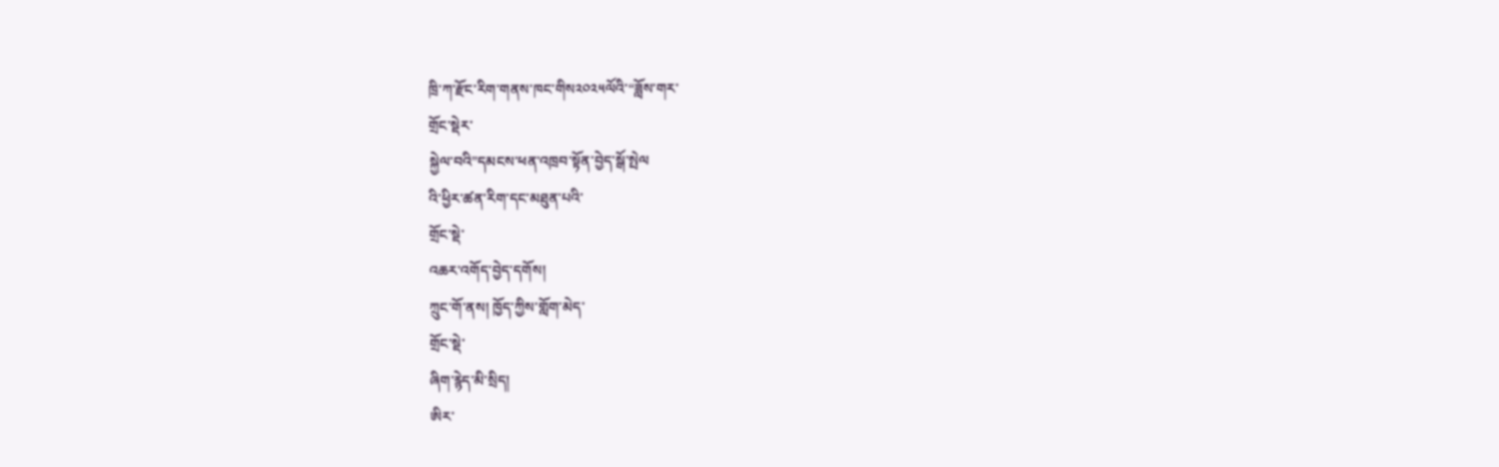ཁྲི་ཀ་རྫོང་རིག་གནས་ཁང་གིས༢༠༢༥ལོའི་“ཟློས་གར་
གྲོང་སྡེར་
སྐྱེལ་བའི”དམངས་ཕན་འཁྲབ་སྟོན་བྱེད་སྒོ་སྤེལ
འི་ཕྱིར་ཚན་རིག་དང་མཐུན་པའི་
གྲོང་སྡེ་
འཆར་འགོད་བྱེད་དགོས།
ཀྲུང་གོ་ནས། ཁྱོད་ཀྱིས་གློག་མེད་
གྲོང་སྡེ་
ཞིག་རྙེད་མི་སྲིད།
ཨིར་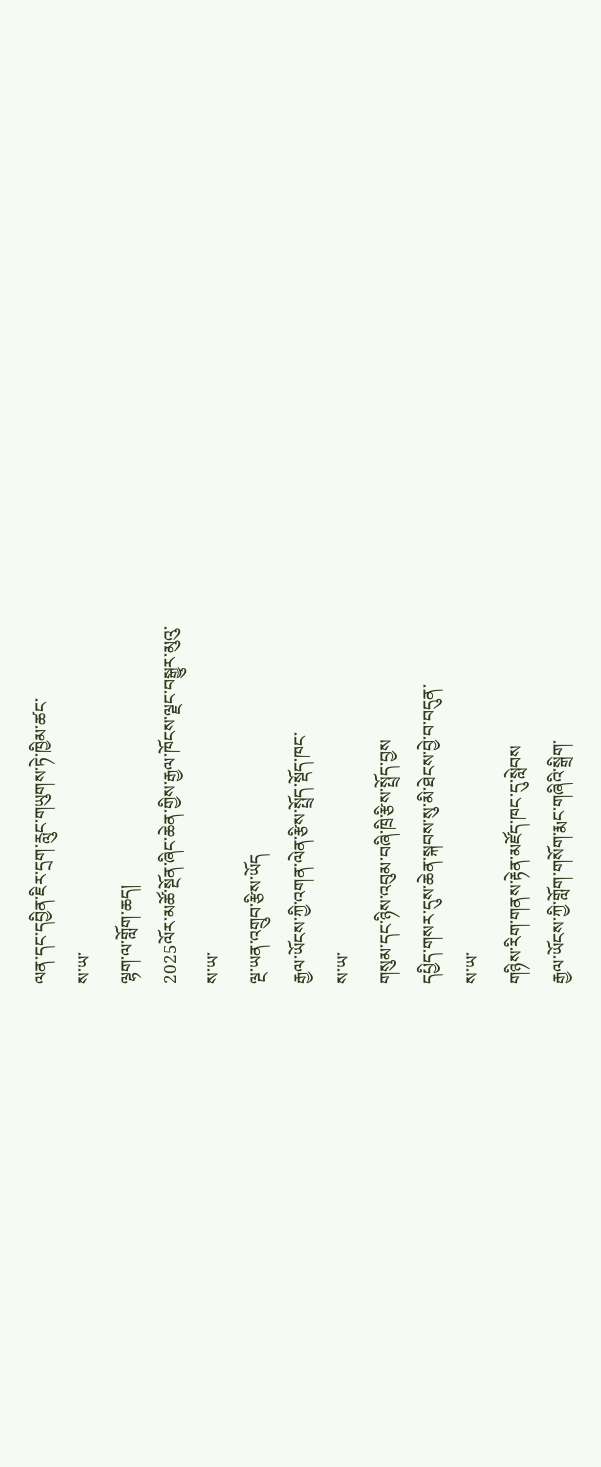ལན་དང་དབྱིན་ཇིར་དྲག་རླུང་གཡུགས་ཏེ་ཁྱིམ་ཚང་
ས་ཡ་
ལྷག་ལ་གློག་ཆད།
2025ལོར་མཚོ་སྔོན་ཞིང་ཆེན་གྱིས་རྒྱལ་ཁོངས་ལྗང་བསྒྱུར་མུའུ་
ས་ཡ་
ལྔ་ཡན་འགྲུབ་རྩིས་ཡོད
རྒྱལ་ཡོངས་ཀྱི་འགན་ལེན་རྩིས་སྤྲོད་སྡོད་ཁང་
ས་ཡ་
གསུམ་དང་ཉིས་འབུམ་བཞི་ཁྲི་རྩིས་སྤྲོད་བྱས
དཔྱིད་གསར་དུས་ཆེན་སྐབས་སུ་མི་ཐེངས་བྱེ་བ་བདུན་
ས་ཡ་
གཉིས་རིག་གནས་རྟེན་མཛོད་ཁང་དུ་སླེབས
རྒྱལ་ཡོངས་ཀྱི་གློག་གསོག་རྨང་གཞིའི་སྒྲིག་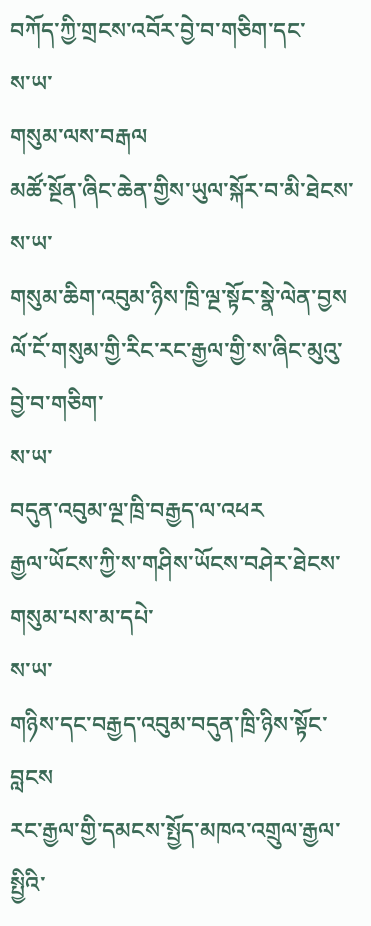བཀོད་ཀྱི་གྲངས་འབོར་བྱེ་བ་གཅིག་དང་
ས་ཡ་
གསུམ་ལས་བརྒལ
མཚོ་སྔོན་ཞིང་ཆེན་གྱིས་ཡུལ་སྐོར་བ་མི་ཐེངས་
ས་ཡ་
གསུམ་ཆིག་འབུམ་ཉིས་ཁྲི་ལྔ་སྟོང་སྣེ་ལེན་བྱས
ལོ་ངོ་གསུམ་གྱི་རིང་རང་རྒྱལ་གྱི་ས་ཞིང་མུའུ་བྱེ་བ་གཅིག་
ས་ཡ་
བདུན་འབུམ་ལྔ་ཁྲི་བརྒྱད་ལ་འཕར
རྒྱལ་ཡོངས་ཀྱི་ས་གཤིས་ཡོངས་བཤེར་ཐེངས་གསུམ་པས་མ་དཔེ་
ས་ཡ་
གཉིས་དང་བརྒྱད་འབུམ་བདུན་ཁྲི་ཉིས་སྟོང་བླངས
རང་རྒྱལ་གྱི་དམངས་སྤྱོད་མཁའ་འགྲུལ་རྒྱལ་སྤྱིའི་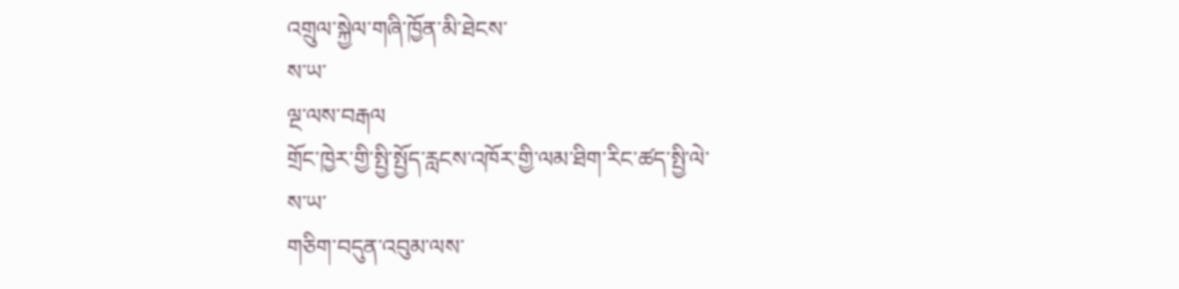འགྲུལ་སྐྱེལ་གཞི་ཁྱོན་མི་ཐེངས་
ས་ཡ་
ལྔ་ལས་བརྒལ
གྲོང་ཁྱེར་གྱི་སྤྱི་སྤྱོད་རླངས་འཁོར་གྱི་ལམ་ཐིག་རིང་ཚད་སྤྱི་ལེ་
ས་ཡ་
གཅིག་བདུན་འབུམ་ལས་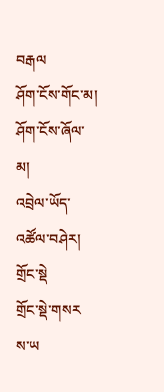བརྒལ
ཤོག་ངོས་གོང་མ།
ཤོག་ངོས་ཞོལ་མ།
འབྲེལ་ཡོད་འཚོལ་བཤེར།
གྲོང་སྡེ
གྲོང་སྡེ་གསར
ས་ཡ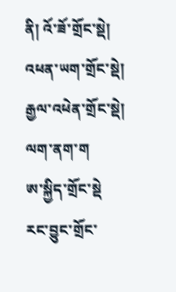ནི། འོ་ཟོ་གྲོང་སྡེ། འཕན་ཡག་གྲོང་སྡེ། རྒྱལ་འཕེན་གྲོང་སྡེ། ལག་ནག་ག
ཨ་སྐྱིད་གྲོང་སྡེ
རང་བྱུང་གྲོང་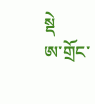སྡེ
ཨ་གྲོང་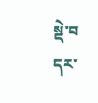སྡེ་བ
དར་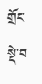གྲོང་སྡེ་བ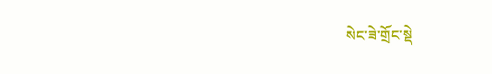སེང་ཟེ་གྲོང་སྡེ